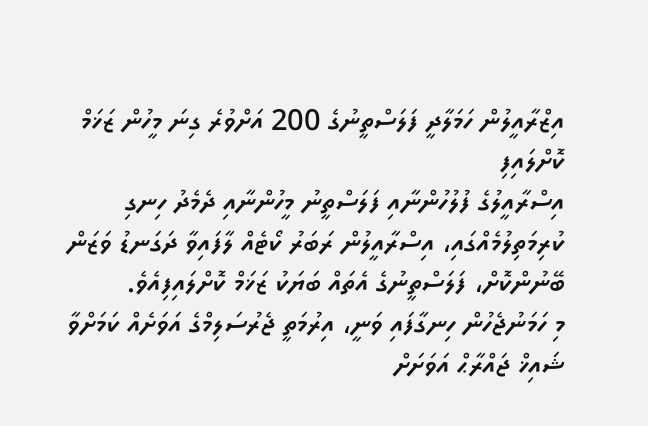އިޒްރާއީލުން ހަމަލާދީ ފަލަސްތީނުގެ 200 އަށްވުރެ ގިނަ މީހުން ޒަޚަމް ކޮށްލައިފި
އިސްރާއީލުގެ ފުލުހުންނާއި ފަލަސްތީނު މީހުންނާއި ދެމެދު ހިނގި ކުރިމަތިލުމެއްގައި، އިސްރާއީލުން ރަބަރު ކޯޓެއް ލާފައިވާ ދަގަނޑު ވަޒަން ބޭނުންކޮށް، ފަލަސްތީނުގެ އެތައް ބަޔަކު ޒަޚަމް ކޮށްލައިފިއެވެ.
މި ހަމަނުޖެހުން ހިނގާފައި ވަނީ، އިރުމަތީ ޖެރުސަލިމްގެ އަވަށެއް ކަމަށްވާ ޝައިޚް ޖައްރާޙް އަވަށަށް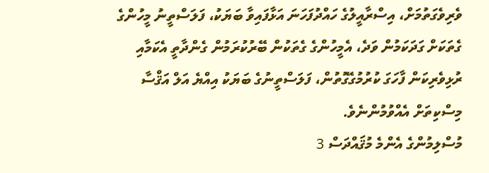ވެރިވެގަތުމަށް، އިސްރާއީލުގެ ހައްދުފަހަނަ އަޅާފައިވާ ބަޔަކު، ފަލަސްތީނު މީހުންގެ ގެތަކަށް ގަދަކަމުން ވަދެ، އެމީހުންގެ ގެތަކުން ބޭރުކުރަމުން ގެންދާތީ އެކަމާއި ރުޅިވެރިކަން ފާހަގަ ކުރުމުގެގޮތުން، ފަލަސްތީނުގެ ބަޔަކު އިއްޔެ އަލް އަޤްސާ މިސްކިތަށް އެއްވުމުންނެވެ.
މުސްލިމުންގެ އެންމެ މުޤައްދަސް 3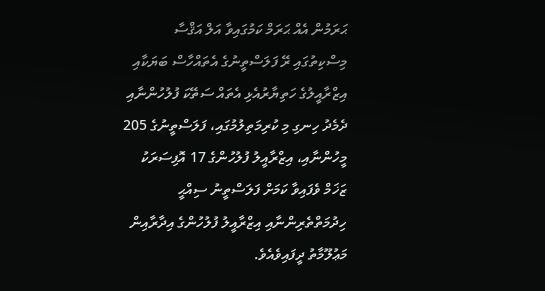ޙަރަމުން އެއް ޙަރަމް ކަމުގައިވާ އަލް އަޤްސާ މިސްކިތުގައި ރޭ ފަލަސްތީނުގެ އެތައްހާސް ބަޔަކާއި އިޒްރާއީލުގެ ހަތިޔާރުއެޅި އެތައް ސަތޭކަ ފުލުހުންނާއި ދެމެދު ހިނގި މި ކުރިމަތިލުމުގައި، ފަލަސްތީނުގެ 205 މީހުންނާއި، އިޒްރާއީލު ފުލުހުންގެ 17 އޮފިސަރަކު ޒަޚަމް ވެފައިވާ ކަމަށް ފަލަސްތީނު ސިއްޙީ ހިދުމަތްތެރިންނާއި އިޒްރާއީލު ފުލުހުންގެ އިދާރާއިން މަޢުލޫމާތު ދީފައިވެއެވެ.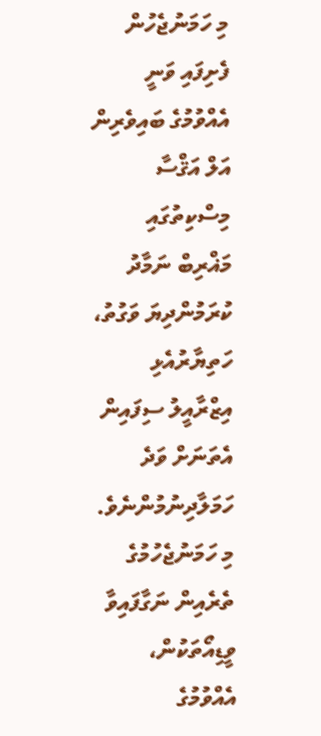މި ހަމަނުޖެހުން ފެށިފައި ވަނީ އެއްވުމުގެ ބައިވެރިން އަލް އަޤްސާ މިސްކިތުގައި މަޣްރިބް ނަމާދު ކުރަމުންދިޔަ ވަގުތު، ހަތިޔާރުއެޅި އިޒްރާއީލު ސިފައިން އެތަނަށް ވަދެ ހަމަލާދިނުމުންނެވެ. މި ހަމަނުޖެހުމުގެ ތެރެއިން ނަގާފައިވާ ވީޑިއޯތަކުން، އެއްވުމުގެ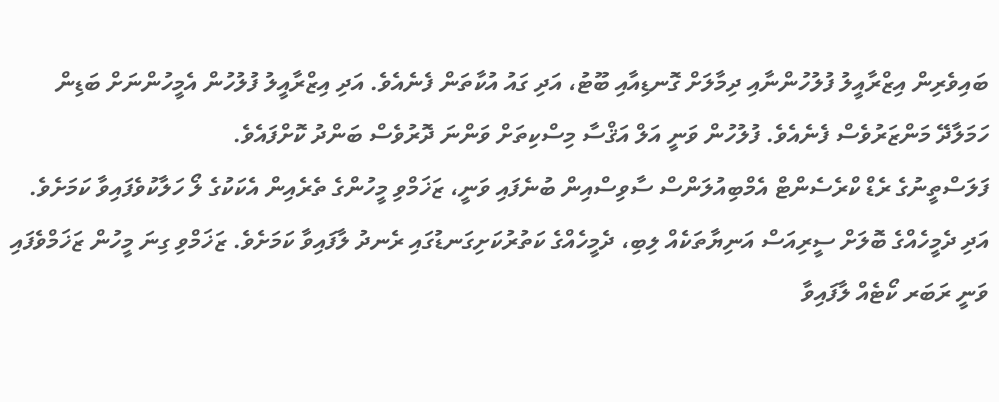ބައިވެރިން އިޒްރާއީލު ފުލުހުންނާއި ދިމާލަށް ގޮނޑިއާއި ބޫޓު، އަދި ގައު އުކާތަން ފެނެއެވެ. އަދި އިޒްރާއީލު ފުލުހުން އެމީހުންނަށް ބަޑިން ހަމަލާދޭ މަންޒަރުވެސް ފެނެއެވެ. ފުލުހުން ވަނީ އަލް އަޤްސާ މިސްކިތަށް ވަންނަ ދޮރުވެސް ބަންދު ކޮށްފައެވެ.
ފަލަސްތީނުގެ ރެޑް ކްރެސެންޓް އެމްބިއުލަންސް ސާވިސްއިން ބުނެފައި ވަނީ، ޒަޚަމްވި މީހުންގެ ތެރެއިން އެކަކުގެ ލޯ ހަލާކުވެފައިވާ ކަމަށެވެ. އަދި ދެމީހެއްގެ ބޮލަށް ސީރިއަސް އަނިޔާތަކެއް ލިބި، ދެމީހެއްގެ ކަތުރުކަށިގަނޑުގައި ރެނދު ލާފައިވާ ކަމަށެވެ. ޒަޚަމްވި ގިނަ މީހުން ޒަޚަމްވެފައި ވަނީ ރަބަރ ކޯޓެއް ލާފައިވާ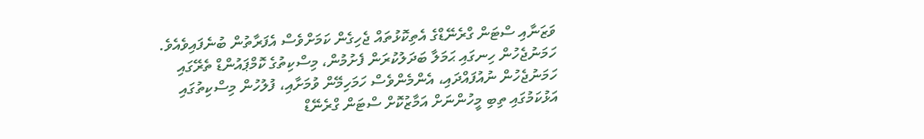ވަޒަނާއި ސްޓަން ގްރެނޭޑްގެ އެތިކޮޅުތައް ޖެހިގެން ކަމަށްވެސް އެފަރާތުން ބުނެފައިވެއެވެ.
ހަމަނުޖެހުން ހިނގައި ޙަމަލާ ބަދަލުކުރަން ފެށުމުން، މިސްކިތުގެ ކޮމްޕައުންޑް ތެރޭގައި ހަމަނުޖެހުން ނުއުފައްދައި، އެންމެންވެސް ހަމަހިމޭން ވުމަށާއި، ފުލުހުން މިސްކިތުގައި އަޅުކަމުގައި ތިބި މީހުންނަށް އަމާޒުކޮށް ސްޓަން ގްރެނޭޑް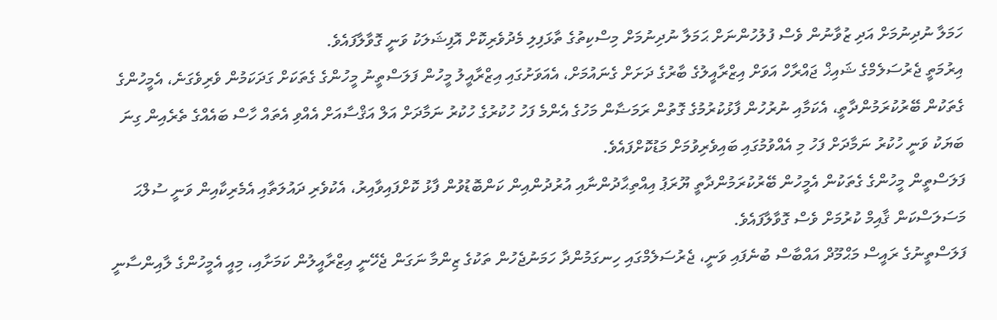ހަމަލާ ނުދިނުމަށް އަދި ޒުވާނުން ވެސް ފުލުހުންނަށް ޙަމަލާ ނުދިނުމަށް މިސްކިތުގެ ތާޅަފިލި މެދުވެރިކޮށް އޮފިޝަލަކު ވަނީ ގޮވާލާފައެވެ.
އިރުމަތީ ޖެރުސަލެމްގެ ޝައިޚް ޖައްރާހް އަވަށް އިޒްރާއީލުގެ ބާރުގެ ދަށަށް ގެނައުމަށް، އެއަވަށުގައި އިޒްރާއީލު މީހުން ފަލަސްތީނު މީހުންގެ ގެތަކަށް ގަދަކަމުން ވެރިވެގަނެ، އެމީހުންގެ ގެތަކުން ބޭރުކުރަމުންދާތީ، އެކަމާއި ނުރުހުން ފާޅުކުރުމުގެ ގޮތުން ރަމަޟާން މަހުގެ އެންމެ ފަހު ހުކުރުގެ ހުކުރު ނަމާދަށް އަލް އަޤްސާއަށް އެއްވި އެތައް ހާސް ބައެއްގެ ތެރެއިން ގިނަ ބަޔަކު ވަނީ ހުކުރު ނަމާދަށް ފަހު މި އެއްވުމުގައި ބައިވެރިވުމަށް މަޑުކޮށްފައެވެ.
ފަލަސްތީން މީހުންގެ ގެތަކުން އެމީހުން ބޭރުކުރަމުންދާތީ ޔޫރަޕު އިއްތިޙާދުންނާއި އުރުދުންއިން ކަންބޮޑުވުން ފާޅު ކޮށްފައިވާއިރު، އެކުވެރި ދައުލަތާއި އެމެރިކާއިން ވަނީ ސުލްޙަ މަސަލަސްކަން ޤާއިމް ކުރުމަށް ވެސް ގޮވާލާފައެވެ.
ފަލަސްތީނުގެ ރައީސް މަޙްމޫދް އައްބާސް ބުނެފައި ވަނީ، ޖެރުސަލެމްގައި ހިނގަމުންދާ ހަމަނުޖެހުން ތަކުގެ ޒިންމާ ނަގަން ޖެހޭނީ އިޒްރާއީލުން ކަމަށާއި، މިއީ އެމީހުންގެ ލާއިންސާނީ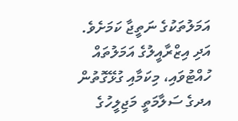އަމަލުތަކުގެ ނަތީޖާ ކަމަށެވެ. އަދި އިޒްރާއީލުގެ އަމަލުތައް ހުއްޓުވައި، މިކަމާއި ގުޅޭގޮތުން އދގެ ސަލާމަތީ މަޖިލީހުގެ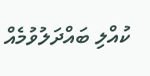ކުއްލި ބައްދަލުވުމެއް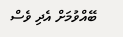ބޭއްވުމަށް އެދި ވެސް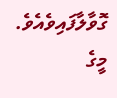ގޮވާލާފައިވެއެވެ.
މީގެ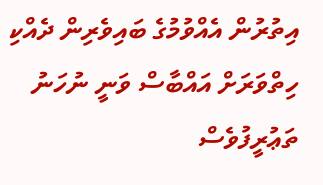އިތުރުން އެއްވުމުގެ ބައިވެރިން ދެއްކި ހިތްވަރަށް އައްބާސް ވަނީ ނުހަނު ތަޢުރީފުވެސް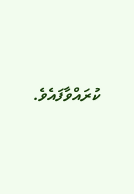ކުރައްވާފައެވެ.